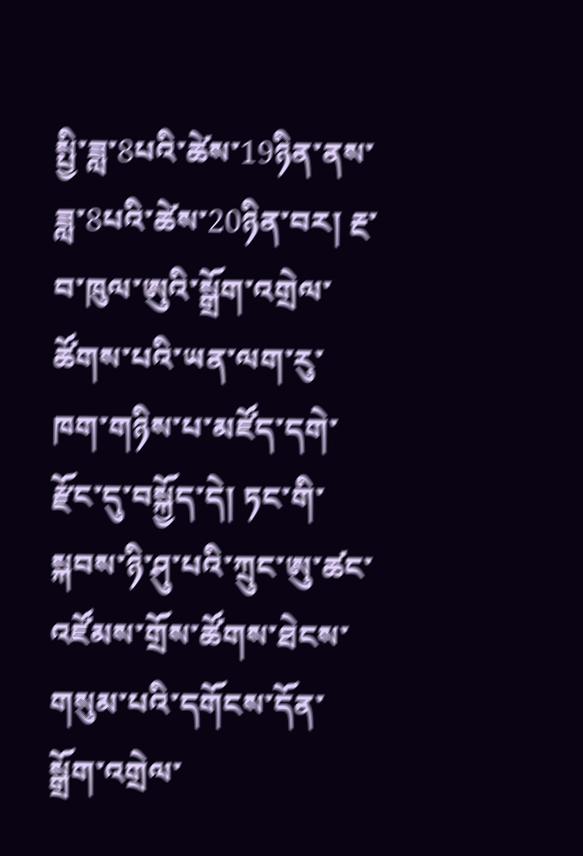སྤྱི་ཟླ་8པའི་ཚེས་19ཉིན་ནས་ཟླ་8པའི་ཚེས་20ཉིན་བར། རྔ་བ་ཁུལ་ཨུའི་སྒྲོག་འགྲེལ་ཚོགས་པའི་ཡན་ལག་རུ་ཁག་གཉིས་པ་མཛོད་དགེ་རྫོང་དུ་བསྐྱོད་དེ། ཏང་གི་སྐབས་ཉི་ཤུ་པའི་ཀྲུང་ཨུ་ཚང་འཛོམས་གྲོས་ཚོགས་ཐེངས་གསུམ་པའི་དགོངས་དོན་སྒྲོག་འགྲེལ་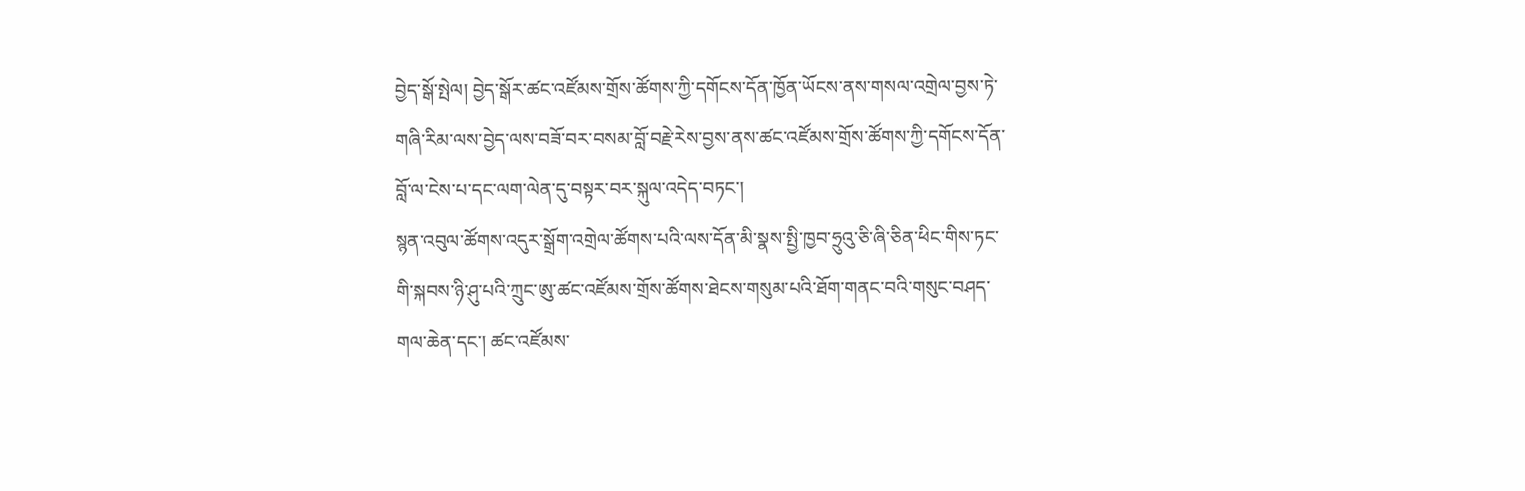བྱེད་སྒོ་སྤེལ། བྱེད་སྒོར་ཚང་འཛོམས་གྲོས་ཚོགས་ཀྱི་དགོངས་དོན་ཁྱོན་ཡོངས་ནས་གསལ་འགྲེལ་བྱས་ཏེ་གཞི་རིམ་ལས་བྱེད་ལས་བཟོ་བར་བསམ་བློ་བརྗེ་རེས་བྱས་ནས་ཚང་འཛོམས་གྲོས་ཚོགས་ཀྱི་དགོངས་དོན་བློ་ལ་ངེས་པ་དང་ལག་ལེན་དུ་བསྟར་བར་སྐུལ་འདེད་བཏང་།
སྙན་འབུལ་ཚོགས་འདུར་སྒྲོག་འགྲེལ་ཚོགས་པའི་ལས་དོན་མི་སྣས་སྤྱི་ཁྱབ་ཧྲུའུ་ཅི་ཞི་ཅིན་ཕིང་གིས་ཏང་གི་སྐབས་ཉི་ཤུ་པའི་ཀྲུང་ཨུ་ཚང་འཛོམས་གྲོས་ཚོགས་ཐེངས་གསུམ་པའི་ཐོག་གནང་བའི་གསུང་བཤད་གལ་ཆེན་དང་། ཚང་འཛོམས་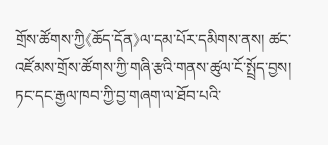གྲོས་ཚོགས་ཀྱི《ཆོད་དོན》ལ་དམ་པོར་དམིགས་ནས། ཚང་འཛོམས་གྲོས་ཚོགས་ཀྱི་གཞི་རྩའི་གནས་ཚུལ་ངོ་སྤྲོད་བྱས། ཏང་དང་རྒྱལ་ཁབ་ཀྱི་བྱ་གཞག་ལ་ཐོབ་པའི་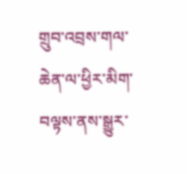གྲུབ་འབྲས་གལ་ཆེན་ལ་ཕྱིར་མིག་བལྟས་ནས་སྒྱུར་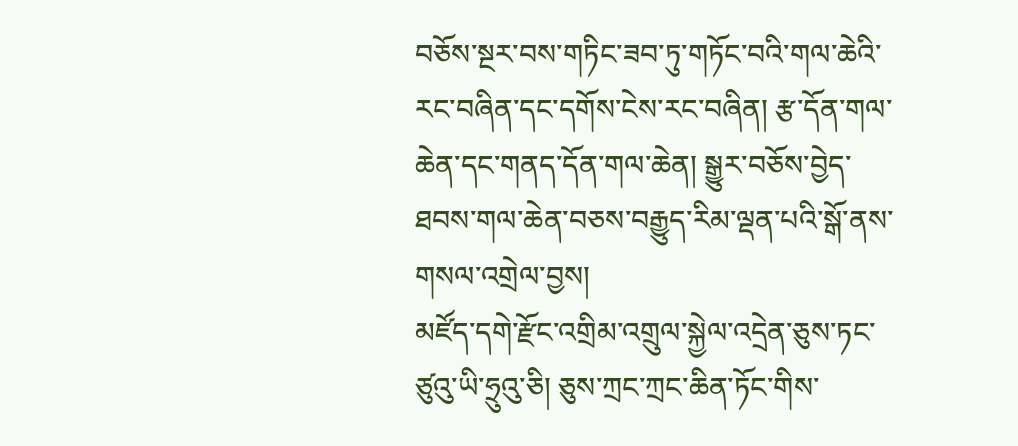བཅོས་སྔར་བས་གཏིང་ཟབ་ཏུ་གཏོང་བའི་གལ་ཆེའི་རང་བཞིན་དང་དགོས་ངེས་རང་བཞིན། རྩ་དོན་གལ་ཆེན་དང་གནད་དོན་གལ་ཆེན། སྒྱུར་བཅོས་བྱེད་ཐབས་གལ་ཆེན་བཅས་བརྒྱུད་རིམ་ལྡན་པའི་སྒོ་ནས་གསལ་འགྲེལ་བྱས།
མཛོད་དགེ་རྫོང་འགྲིམ་འགྲུལ་སྐྱེལ་འདྲེན་ཅུས་ཏང་ཙུའུ་ཡི་ཧྲུའུ་ཅི། ཅུས་ཀྲང་ཀྲང་ཆིན་ཏོང་གིས་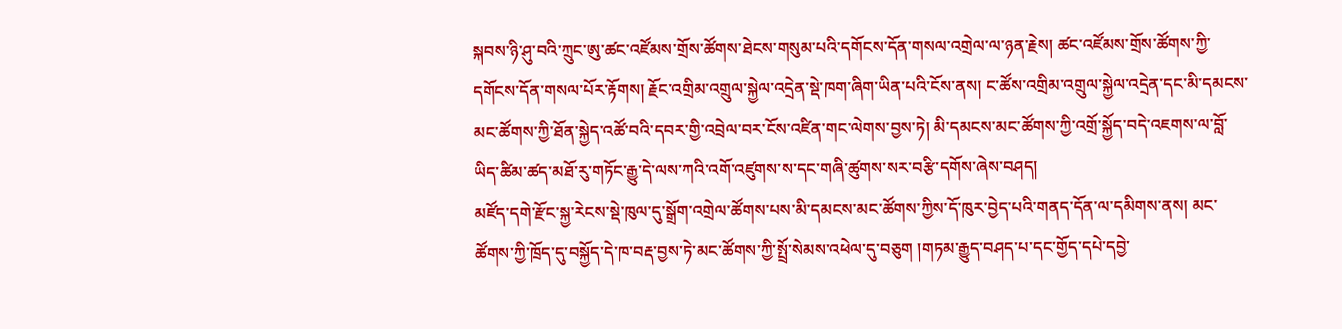སྐབས་ཉི་ཤུ་བའི་ཀྲུང་ཨུ་ཚང་འཛོམས་གྲོས་ཚོགས་ཐེངས་གསུམ་པའི་དགོངས་དོན་གསལ་འགྲེལ་ལ་ཉན་རྗེས། ཚང་འཛོམས་གྲོས་ཚོགས་ཀྱི་དགོངས་དོན་གསལ་པོར་རྟོགས། རྗོང་འགྲིམ་འགྲུལ་སྐྱེལ་འདྲེན་སྡེ་ཁག་ཞིག་ཡིན་པའི་ངོས་ནས། ང་ཚོས་འགྲིམ་འགྲུལ་སྐྱེལ་འདྲེན་དང་མི་དམངས་མང་ཚོགས་ཀྱི་ཐོན་སྐྱེད་འཚོ་བའི་དབར་གྱི་འབྲེལ་བར་ངོས་འཛིན་གང་ལེགས་བྱས་ཏེ། མི་དམངས་མང་ཚོགས་ཀྱི་འགྲོ་སྐྱོད་བདེ་འཇགས་ལ་བློ་ཡིད་ཚིམ་ཚད་མཐོ་རུ་གཏོང་རྒྱུ་དེ་ལས་ཀའི་འགོ་འཛུགས་ས་དང་གཞི་ཚུགས་སར་བརྩི་དགོས་ཞེས་བཤད།
མཛོད་དགེ་རྫོང་སྐྱ་རེངས་སྡེ་ཁུལ་དུ་སྒྲོག་འགྲེལ་ཚོགས་པས་མི་དམངས་མང་ཚོགས་ཀྱིས་དོ་ཁུར་བྱེད་པའི་གནད་དོན་ལ་དམིགས་ནས། མང་ཚོགས་ཀྱི་ཁྲོད་དུ་བསྐྱོད་དེ་ཁ་བརྡ་བྱས་ཏེ་མང་ཚོགས་ཀྱི་སྤྲོ་སེམས་འཕེལ་དུ་བཅུག །གཏམ་རྒྱུད་བཤད་པ་དང་གྱོད་དཔེ་དབྱེ་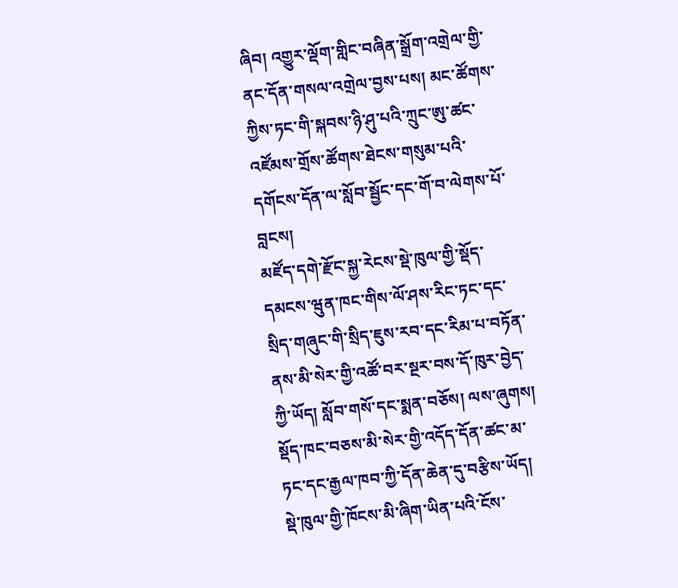ཞིབ། འགྱུར་ལྡོག་གླིང་བཞིན་སྒྲོག་འགྲེལ་གྱི་ནང་དོན་གསལ་འགྲེལ་བྱས་པས། མང་ཚོགས་ཀྱིས་ཏང་གི་སྐབས་ཉི་ཤུ་པའི་ཀྲུང་ཨུ་ཚང་འཛོམས་གྲོས་ཚོགས་ཐེངས་གསུམ་པའི་དགོངས་དོན་ལ་སློབ་སྦྱོང་དང་གོ་བ་ལེགས་པོ་བླངས།
མཛོད་དགེ་རྫོང་སྐྱ་རེངས་སྡེ་ཁུལ་གྱི་སྡོད་དམངས་ཝུན་ཁང་གིས་ལོ་ཤས་རིང་ཏང་དང་སྲིད་གཞུང་གི་སྲིད་ཇུས་རབ་དང་རིམ་པ་བཏོན་ནས་མི་སེར་གྱི་འཚོ་བར་སྔར་བས་དོ་ཁུར་བྱེད་ཀྱི་ཡོད། སློབ་གསོ་དང་སྨན་བཅོས། ལས་ཞུགས། སྡོད་ཁང་བཅས་མི་སེར་གྱི་འདོད་དོན་ཚང་མ་ཏང་དང་རྒྱལ་ཁབ་ཀྱི་དོན་ཆེན་དུ་བརྩིས་ཡོད། སྡེ་ཁུལ་གྱི་ཁོངས་མི་ཞིག་ཡིན་པའི་ངོས་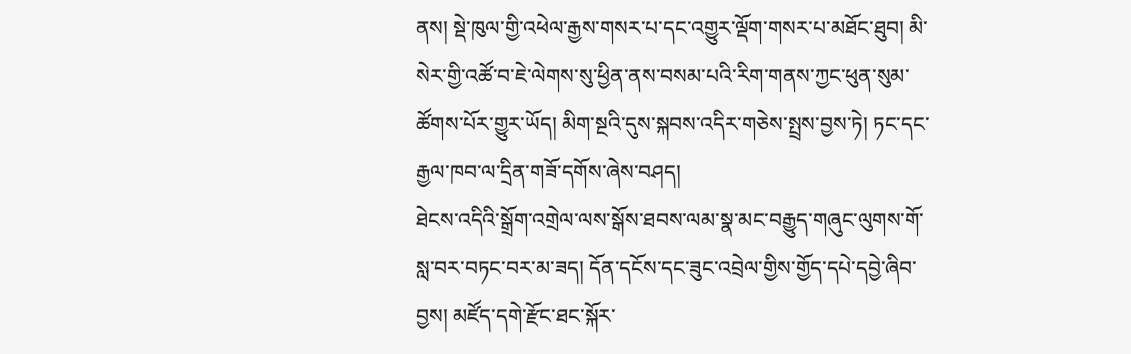ནས། སྡེ་ཁུལ་གྱི་འཕེལ་རྒྱས་གསར་པ་དང་འགྱུར་ལྡོག་གསར་པ་མཐོང་ཐུབ། མི་སེར་གྱི་འཚོ་བ་ཇེ་ལེགས་སུ་ཕྱིན་ནས་བསམ་པའི་རིག་གནས་ཀྱང་ཕུན་སུམ་ཚོགས་པོར་གྱུར་ཡོད། མིག་སྔའི་དུས་སྐབས་འདིར་གཅེས་སྤྲས་བྱས་ཏེ། ཏང་དང་རྒྱལ་ཁབ་ལ་དྲིན་གཟོ་དགོས་ཞེས་བཤད།
ཐེངས་འདིའི་སྒྲོག་འགྲེལ་ལས་སྒོས་ཐབས་ལམ་སྣ་མང་བརྒྱུད་གཞུང་ལུགས་གོ་སླ་བར་བཏང་བར་མ་ཟད། དོན་དངོས་དང་ཟུང་འབྲེལ་གྱིས་གྱོད་དཔེ་དབྱེ་ཞིབ་བྱས། མཛོད་དགེ་རྫོང་ཐང་སྐོར་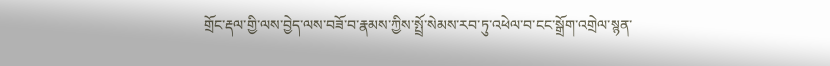གྲོང་རྡལ་གྱི་ལས་བྱེད་ལས་བཟོ་བ་རྣམས་ཀྱིས་སྤྲོ་སེམས་རབ་ཏུ་འཕེལ་བ་ངང་སྒྲོག་འགྲེལ་སྙན་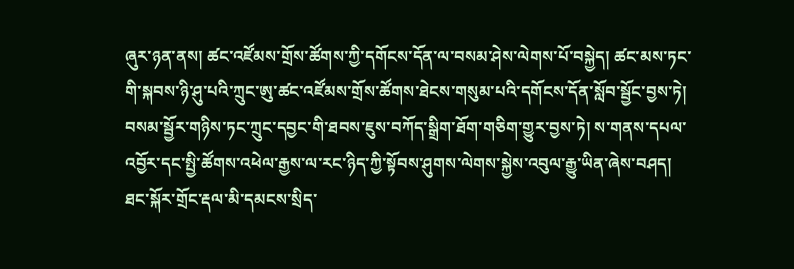ཞུར་ཉན་ནས། ཚང་འཛོམས་གྲོས་ཚོགས་ཀྱི་དགོངས་དོན་ལ་བསམ་ཤེས་ལེགས་པོ་བསྐྱེད། ཚང་མས་ཏང་གི་སྐབས་ཉི་ཤུ་པའི་ཀྲུང་ཨུ་ཚང་འཛོམས་གྲོས་ཚོགས་ཐེངས་གསུམ་པའི་དགོངས་དོན་སློབ་སྦྱོང་བྱས་ཏེ། བསམ་སྦྱོར་གཉིས་ཏང་ཀྲུང་དབྱང་གི་ཐབས་ཇུས་བཀོད་སྒྲིག་ཐོག་གཅིག་གྱུར་བྱས་ཏེ། ས་གནས་དཔལ་འབྱོར་དང་སྤྱི་ཚོགས་འཕེལ་རྒྱས་ལ་རང་ཉིད་ཀྱི་སྟོབས་ཤུགས་ལེགས་སྐྱེས་འབུལ་རྒྱུ་ཡིན་ཞེས་བཤད།
ཐང་སྐོར་གྲོང་རྡལ་མི་དམངས་སྲིད་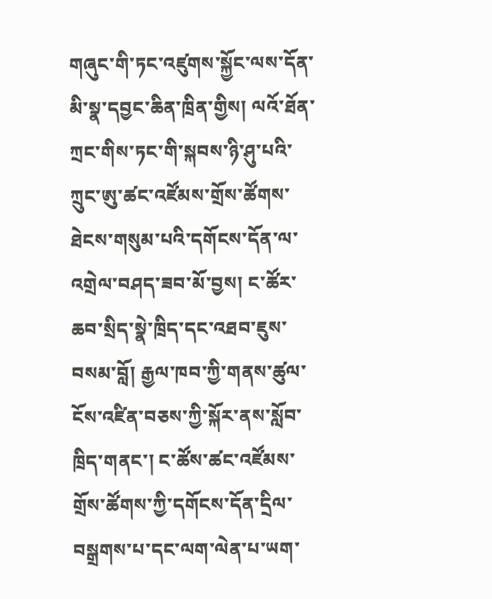གཞུང་གི་ཏང་འཛུགས་སྐྱོང་ལས་དོན་མི་སྣ་དབྱང་ཆིན་ཁྲིན་གྱིས། ལའོ་ཐོན་ཀྲང་གིས་ཏང་གི་སྐབས་ཉི་ཤུ་པའི་ཀྲུང་ཨུ་ཚང་འཛོམས་གྲོས་ཚོགས་ཐེངས་གསུམ་པའི་དགོངས་དོན་ལ་འགྲེལ་བཤད་ཟབ་མོ་བྱས། ང་ཚོར་ཆབ་སྲིད་སྣེ་ཁྲིད་དང་འཐབ་ཇུས་བསམ་བློ། རྒྱལ་ཁབ་ཀྱི་གནས་ཚུལ་ངོས་འཛིན་བཅས་ཀྱི་སྐོར་ནས་སློབ་ཁྲིད་གནང་། ང་ཚོས་ཚང་འཛོམས་གྲོས་ཚོགས་ཀྱི་དགོངས་དོན་དྲིལ་བསྒྲགས་པ་དང་ལག་ལེན་པ་ཡག་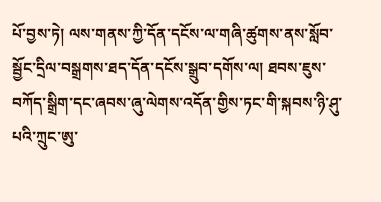པོ་བྱས་ཏེ། ལས་གནས་ཀྱི་དོན་དངོས་ལ་གཞི་ཚུགས་ནས་སློབ་སྦྱོང་དྲིལ་བསྒྲགས་ཐད་དོན་དངོས་སྒྲུབ་དགོས་ལ། ཐབས་ཇུས་བཀོད་སྒྲིག་དང་ཞབས་ཞུ་ལེགས་འདོན་གྱིས་ཏང་གི་སྐབས་ཉི་ཤུ་པའི་ཀྲུང་ཨུ་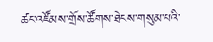ཚང་འཛོམས་གྲོས་ཚོགས་ཐེངས་གསུམ་པའི་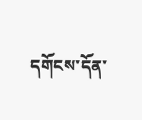དགོངས་དོན་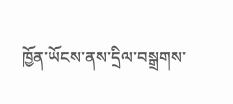ཁྱོན་ཡོངས་ནས་དྲིལ་བསྒྲགས་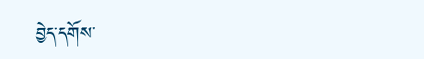བྱེད་དགོས་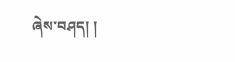ཞེས་བཤད། །